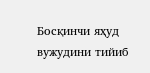Босқинчи яҳуд вужудини тийиб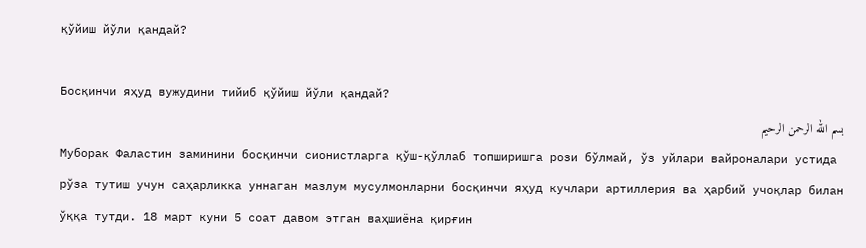қўйиш йўли қандай?

Босқинчи яҳуд вужудини тийиб қўйиш йўли қандай?
بسم الله الرحمن الرحيم
Муборак Фаластин заминини босқинчи сионистларга қўш-қўллаб топширишга рози бўлмай, ўз уйлари вайроналари устида рўза тутиш учун саҳарликка уннаган мазлум мусулмонларни босқинчи яҳуд кучлари артиллерия ва ҳарбий учоқлар билан ўққа тутди. 18 март куни 5 соат давом этган ваҳшиёна қирғин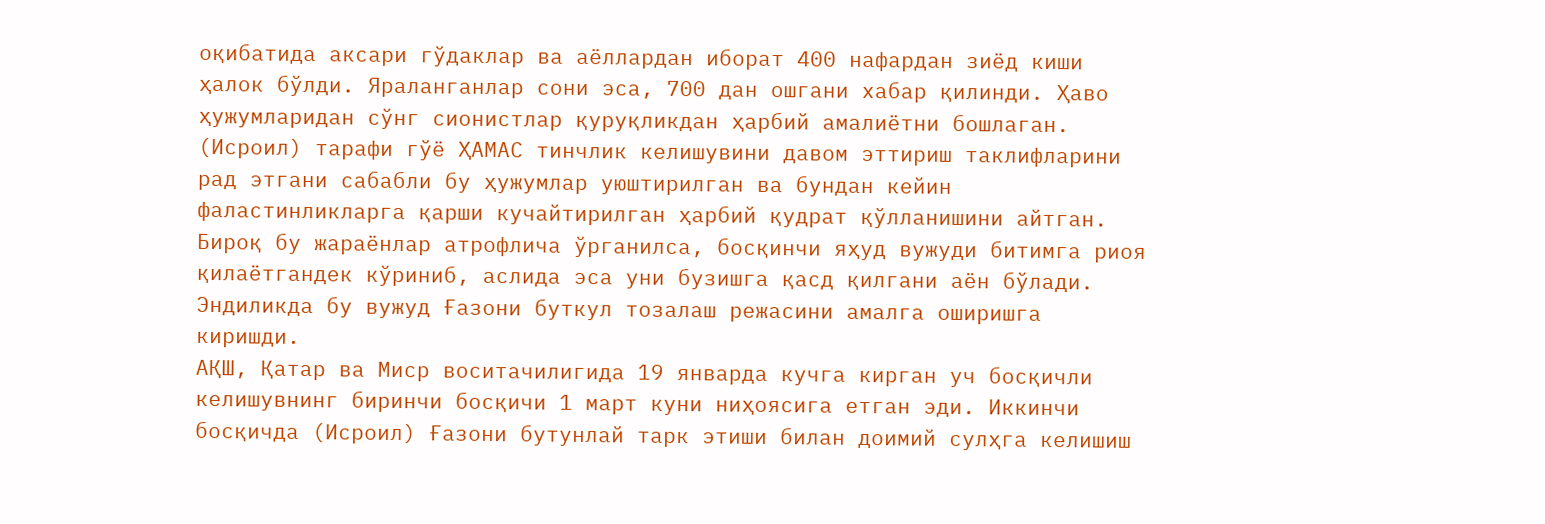оқибатида аксари гўдаклар ва аёллардан иборат 400 нафардан зиёд киши ҳалок бўлди. Яраланганлар сони эса, 700 дан ошгани хабар қилинди. Ҳаво ҳужумларидан сўнг сионистлар қуруқликдан ҳарбий амалиётни бошлаган. (Исроил) тарафи гўё ҲАМАС тинчлик келишувини давом эттириш таклифларини рад этгани сабабли бу ҳужумлар уюштирилган ва бундан кейин фаластинликларга қарши кучайтирилган ҳарбий қудрат қўлланишини айтган. Бироқ бу жараёнлар атрофлича ўрганилса, босқинчи яҳуд вужуди битимга риоя қилаётгандек кўриниб, аслида эса уни бузишга қасд қилгани аён бўлади. Эндиликда бу вужуд Ғазони буткул тозалаш режасини амалга оширишга киришди.
АҚШ, Қатар ва Миср воситачилигида 19 январда кучга кирган уч босқичли келишувнинг биринчи босқичи 1 март куни ниҳоясига етган эди. Иккинчи босқичда (Исроил) Ғазони бутунлай тарк этиши билан доимий сулҳга келишиш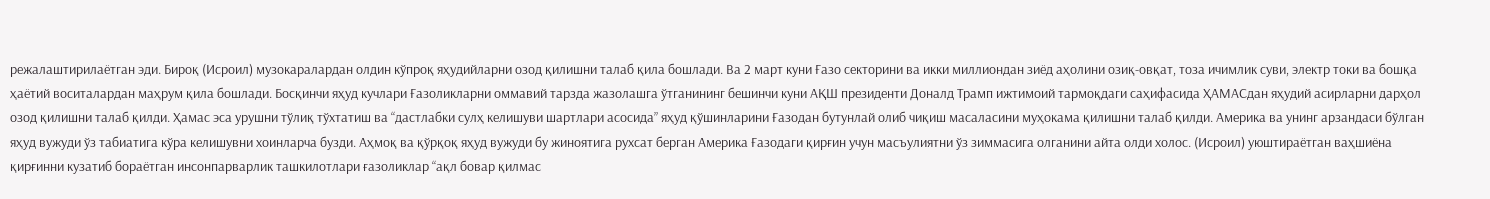режалаштирилаётган эди. Бироқ (Исроил) музокаралардан олдин кўпроқ яҳудийларни озод қилишни талаб қила бошлади. Ва 2 март куни Ғазо секторини ва икки миллиондан зиёд аҳолини озиқ-овқат, тоза ичимлик суви, электр токи ва бошқа ҳаётий воситалардан маҳрум қила бошлади. Босқинчи яҳуд кучлари Ғазоликларни оммавий тарзда жазолашга ўтганининг бешинчи куни АҚШ президенти Доналд Трамп ижтимоий тармоқдаги саҳифасида ҲАМАСдан яҳудий асирларни дарҳол озод қилишни талаб қилди. Ҳамас эса урушни тўлиқ тўхтатиш ва “дастлабки сулҳ келишуви шартлари асосида” яҳуд қўшинларини Ғазодан бутунлай олиб чиқиш масаласини муҳокама қилишни талаб қилди. Америка ва унинг арзандаси бўлган яҳуд вужуди ўз табиатига кўра келишувни хоинларча бузди. Аҳмоқ ва қўрқоқ яҳуд вужуди бу жиноятига рухсат берган Америка Ғазодаги қирғин учун масъулиятни ўз зиммасига олганини айта олди холос. (Исроил) уюштираётган ваҳшиёна қирғинни кузатиб бораётган инсонпарварлик ташкилотлари ғазоликлар “ақл бовар қилмас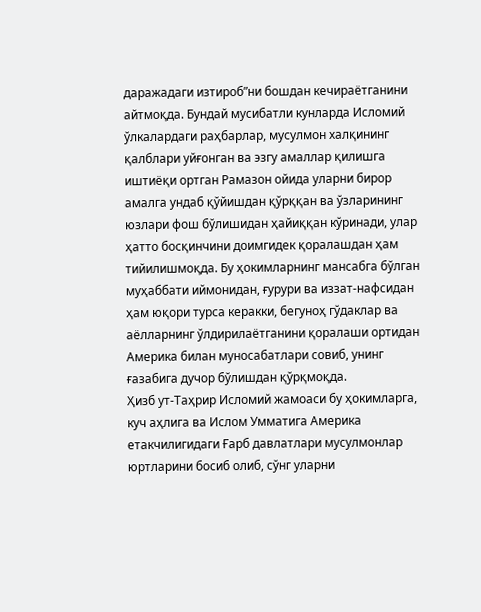даражадаги изтироб”ни бошдан кечираётганини айтмоқда. Бундай мусибатли кунларда Исломий ўлкалардаги раҳбарлар, мусулмон халқининг қалблари уйғонган ва эзгу амаллар қилишга иштиёқи ортган Рамазон ойида уларни бирор амалга ундаб қўйишдан қўрққан ва ўзларининг юзлари фош бўлишидан ҳайиққан кўринади, улар ҳатто босқинчини доимгидек қоралашдан ҳам тийилишмоқда. Бу ҳокимларнинг мансабга бўлган муҳаббати иймонидан, ғурури ва иззат-нафсидан ҳам юқори турса керакки, бегуноҳ гўдаклар ва аёлларнинг ўлдирилаётганини қоралаши ортидан Америка билан муносабатлари совиб, унинг ғазабига дучор бўлишдан қўрқмоқда.
Ҳизб ут-Таҳрир Исломий жамоаси бу ҳокимларга, куч аҳлига ва Ислом Умматига Америка етакчилигидаги Ғарб давлатлари мусулмонлар юртларини босиб олиб, сўнг уларни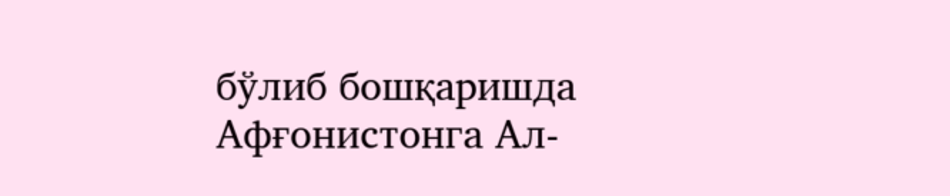бўлиб бошқаришда Афғонистонга Ал-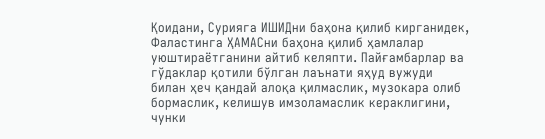Қоидани, Сурияга ИШИДни баҳона қилиб кирганидек, Фаластинга ҲАМАСни баҳона қилиб ҳамлалар уюштираётганини айтиб келяпти. Пайғамбарлар ва гўдаклар қотили бўлган лаънати яҳуд вужуди билан ҳеч қандай алоқа қилмаслик, музокара олиб бормаслик, келишув имзоламаслик кераклигини, чунки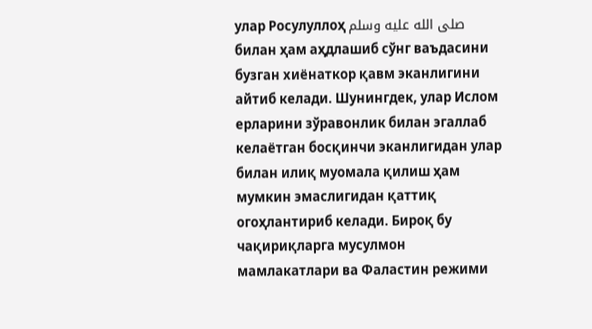улар Росулуллоҳ صلى الله عليه وسلم билан ҳам аҳдлашиб сўнг ваъдасини бузган хиёнаткор қавм эканлигини айтиб келади. Шунингдек, улар Ислом ерларини зўравонлик билан эгаллаб келаётган босқинчи эканлигидан улар билан илиқ муомала қилиш ҳам мумкин эмаслигидан қаттиқ огоҳлантириб келади. Бироқ бу чақириқларга мусулмон мамлакатлари ва Фаластин режими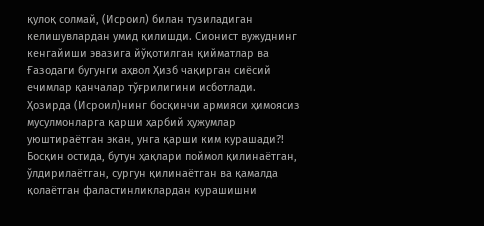қулоқ солмай, (Исроил) билан тузиладиган келишувлардан умид қилишди. Сионист вужуднинг кенгайиши эвазига йўқотилган қийматлар ва Ғазодаги бугунги аҳвол Ҳизб чақирган сиёсий ечимлар қанчалар тўғрилигини исботлади.
Ҳозирда (Исроил)нинг босқинчи армияси ҳимоясиз мусулмонларга қарши ҳарбий ҳужумлар уюштираётган экан, унга қарши ким курашади?! Босқин остида, бутун ҳақлари поймол қилинаётган, ўлдирилаётган, сургун қилинаётган ва қамалда қолаётган фаластинликлардан курашишни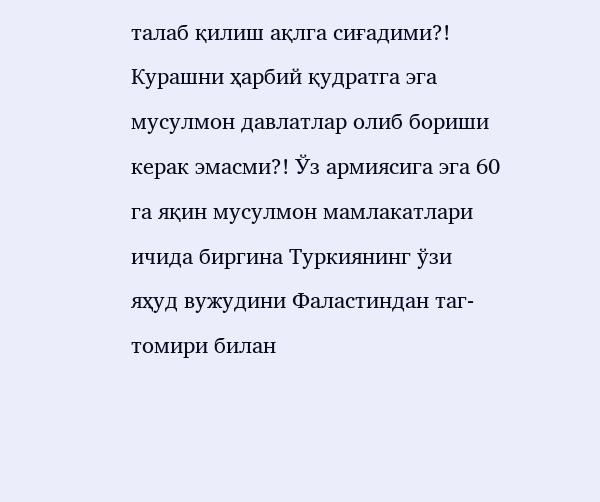талаб қилиш ақлга сиғадими?! Курашни ҳарбий қудратга эга мусулмон давлатлар олиб бориши керак эмасми?! Ўз армиясига эга 60 га яқин мусулмон мамлакатлари ичида биргина Туркиянинг ўзи яҳуд вужудини Фаластиндан таг-томири билан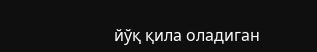йўқ қила оладиган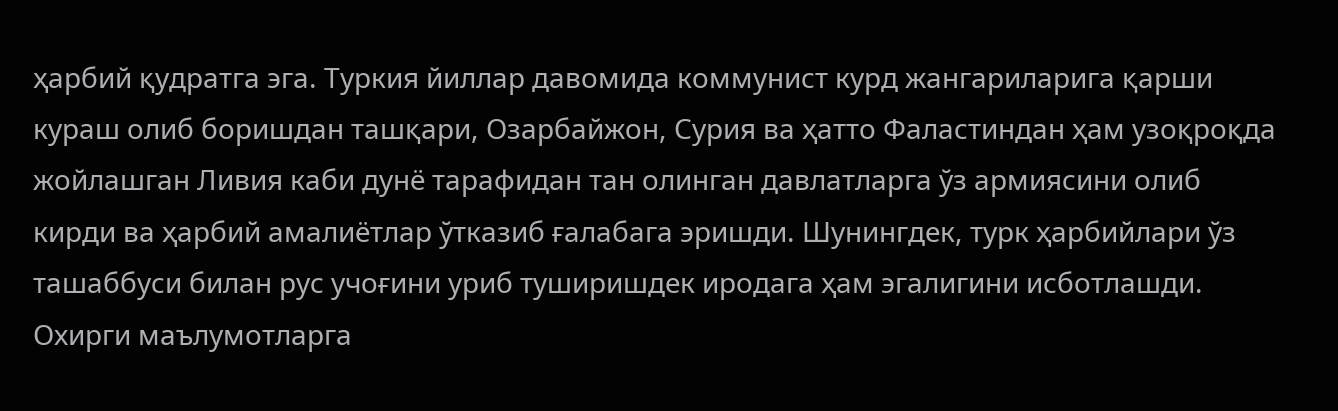ҳарбий қудратга эга. Туркия йиллар давомида коммунист курд жангариларига қарши кураш олиб боришдан ташқари, Озарбайжон, Сурия ва ҳатто Фаластиндан ҳам узоқроқда жойлашган Ливия каби дунё тарафидан тан олинган давлатларга ўз армиясини олиб кирди ва ҳарбий амалиётлар ўтказиб ғалабага эришди. Шунингдек, турк ҳарбийлари ўз ташаббуси билан рус учоғини уриб туширишдек иродага ҳам эгалигини исботлашди. Охирги маълумотларга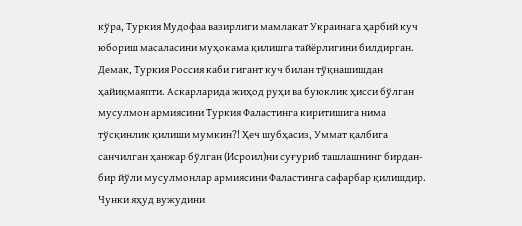кўра, Туркия Мудофаа вазирлиги мамлакат Украинага ҳарбий куч юбориш масаласини муҳокама қилишга тайёрлигини билдирган. Демак, Туркия Россия каби гигант куч билан тўқнашишдан ҳайиқмаяпти. Аскарларида жиҳод руҳи ва буюклик ҳисси бўлган мусулмон армиясини Туркия Фаластинга киритишига нима тўсқинлик қилиши мумкин?! Ҳеч шубҳасиз, Уммат қалбига санчилган ҳанжар бўлган (Исроил)ни суғуриб ташлашнинг бирдан-бир йўли мусулмонлар армиясини Фаластинга сафарбар қилишдир. Чунки яҳуд вужудини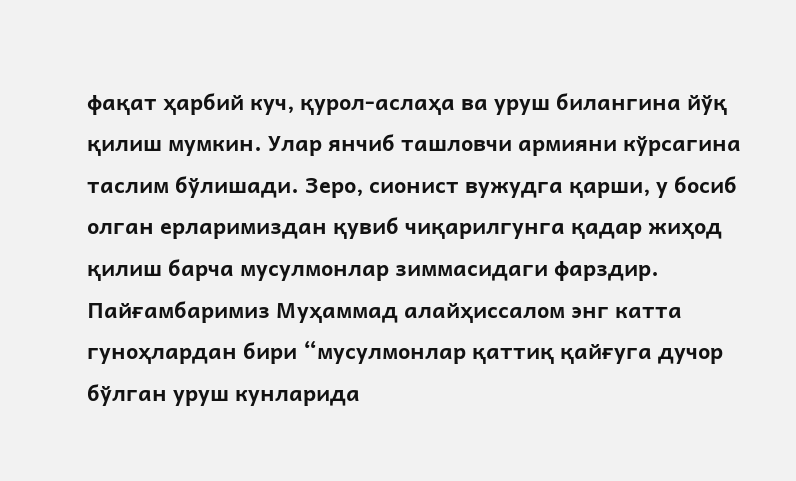фақат ҳарбий куч, қурол-аслаҳа ва уруш билангина йўқ қилиш мумкин. Улар янчиб ташловчи армияни кўрсагина таслим бўлишади. Зеро, сионист вужудга қарши, у босиб олган ерларимиздан қувиб чиқарилгунга қадар жиҳод қилиш барча мусулмонлар зиммасидаги фарздир. Пайғамбаримиз Муҳаммад алайҳиссалом энг катта гуноҳлардан бири “мусулмонлар қаттиқ қайғуга дучор бўлган уруш кунларида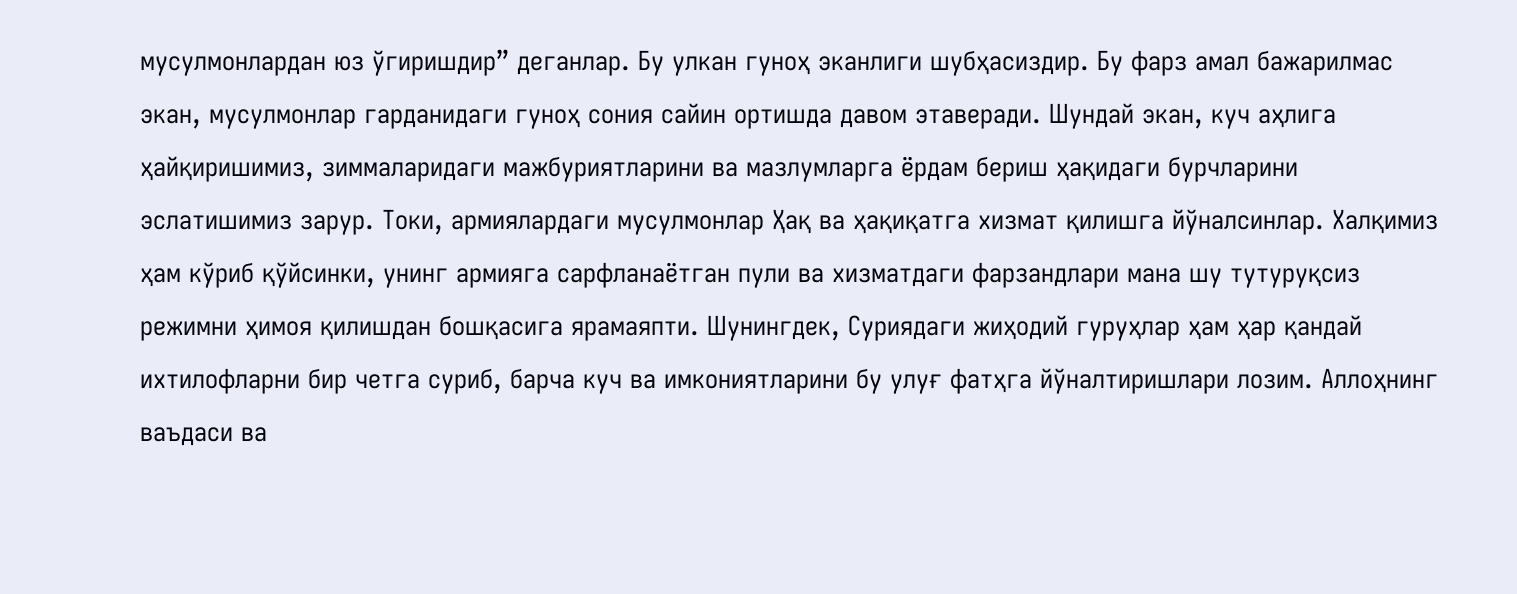мусулмонлардан юз ўгиришдир” деганлар. Бу улкан гуноҳ эканлиги шубҳасиздир. Бу фарз амал бажарилмас экан, мусулмонлар гарданидаги гуноҳ сония сайин ортишда давом этаверади. Шундай экан, куч аҳлига ҳайқиришимиз, зиммаларидаги мажбуриятларини ва мазлумларга ёрдам бериш ҳақидаги бурчларини эслатишимиз зарур. Токи, армиялардаги мусулмонлар Ҳақ ва ҳақиқатга хизмат қилишга йўналсинлар. Халқимиз ҳам кўриб қўйсинки, унинг армияга сарфланаётган пули ва хизматдаги фарзандлари мана шу тутуруқсиз режимни ҳимоя қилишдан бошқасига ярамаяпти. Шунингдек, Суриядаги жиҳодий гуруҳлар ҳам ҳар қандай ихтилофларни бир четга суриб, барча куч ва имкониятларини бу улуғ фатҳга йўналтиришлари лозим. Аллоҳнинг ваъдаси ва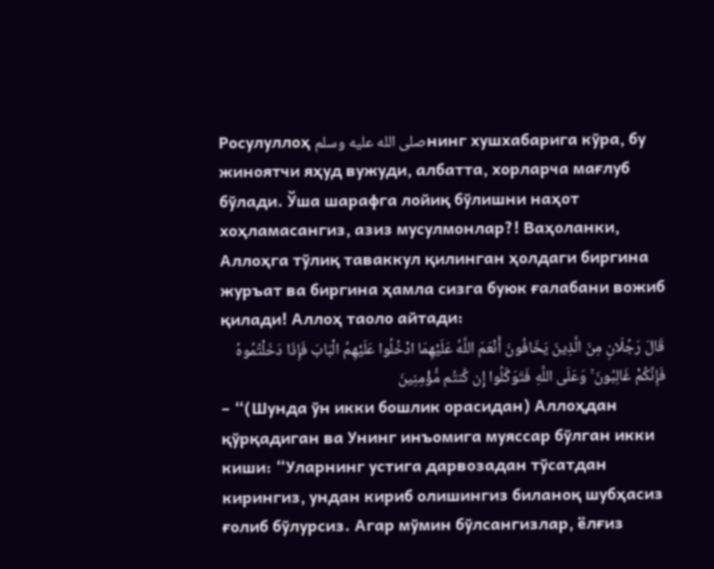Росулуллоҳ صلى الله عليه وسلمнинг хушхабарига кўра, бу жиноятчи яҳуд вужуди, албатта, хорларча мағлуб бўлади. Ўша шарафга лойиқ бўлишни наҳот хоҳламасангиз, азиз мусулмонлар?! Ваҳоланки, Аллоҳга тўлиқ таваккул қилинган ҳолдаги биргина журъат ва биргина ҳамла сизга буюк ғалабани вожиб қилади! Аллоҳ таоло айтади:
قَالَ رَجُلَانِ مِنَ الَّذِينَ يَخَافُونَ أَنْعَمَ اللَّهُ عَلَيْهِمَا ادْخُلُوا عَلَيْهِمُ الْبَابَ فَإِذَا دَخَلْتُمُوهُ فَإِنَّكُمْ غَالِبُونَ ۚ وَعَلَى اللَّهِ فَتَوَكَّلُوا إِن كُنتُم مُّؤْمِنِينَ
– “(Шунда ўн икки бошлик орасидан) Аллоҳдан қўрқадиган ва Унинг инъомига муяссар бўлган икки киши: “Уларнинг устига дарвозадан тўсатдан кирингиз, ундан кириб олишингиз биланоқ шубҳасиз ғолиб бўлурсиз. Агар мўмин бўлсангизлар, ёлғиз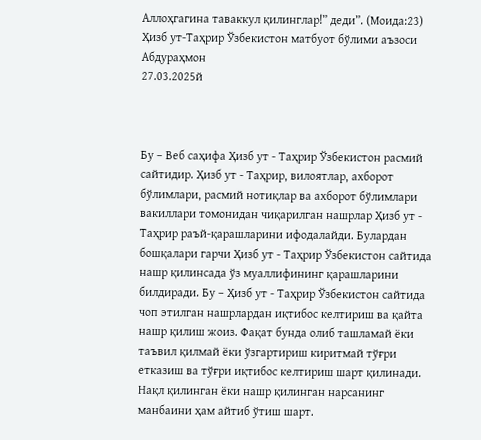Аллоҳгагина таваккул қилинглар!” деди”. (Моида:23)
Ҳизб ут-Таҳрир Ўзбекистон матбуот бўлими аъзоси Абдураҳмон
27.03.2025й



Бу – Веб саҳифа Ҳизб ут - Таҳрир Ўзбекистон расмий сайтидир. Ҳизб ут - Таҳрир, вилоятлар, ахборот бўлимлари, расмий нотиқлар ва ахборот бўлимлари вакиллари томонидан чиқарилган нашрлар Ҳизб ут - Таҳрир раъй-қарашларини ифодалайди. Булардан бошқалари гарчи Ҳизб ут - Таҳрир Ўзбекистон сайтида нашр қилинсада ўз муаллифининг қарашларини билдиради. Бу – Ҳизб ут - Таҳрир Ўзбекистон сайтида чоп этилган нашрлардан иқтибос келтириш ва қайта нашр қилиш жоиз. Фақат бунда олиб ташламай ёки таъвил қилмай ёки ўзгартириш киритмай тўғри етказиш ва тўғри иқтибос келтириш шарт қилинади. Нақл қилинган ёки нашр қилинган нарсанинг манбаини ҳам айтиб ўтиш шарт.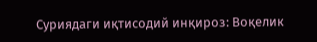Суриядаги иқтисодий инқироз: Воқелик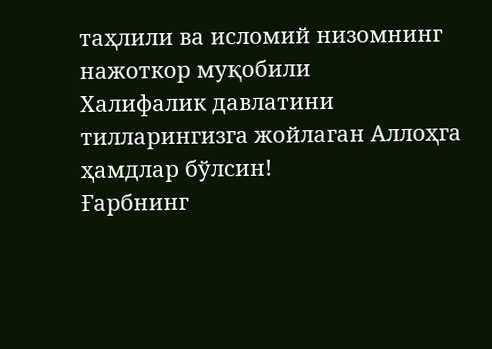таҳлили ва исломий низомнинг нажоткор муқобили
Халифалик давлатини тилларингизга жойлаган Аллоҳга ҳамдлар бўлсин!
Ғарбнинг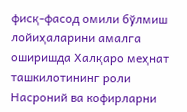фисқ-фасод омили бўлмиш лойиҳаларини амалга оширишда Халқаро меҳнат ташкилотининг роли
Насроний ва кофирларни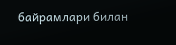байрамлари билан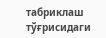табриклаш тўғрисидаги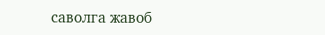саволга жавоб